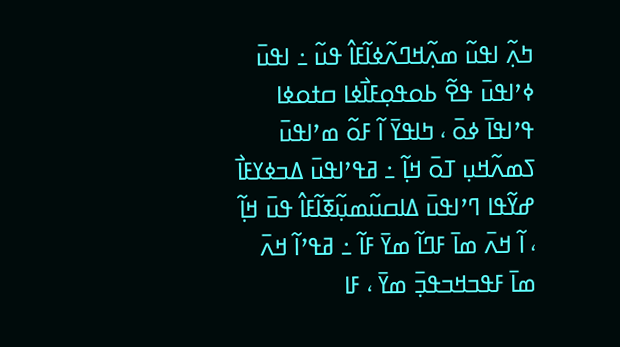ߤߍ߲߬ ߊߟߎ߬ ߘߍ߲߬ߞߣߍ߬ߦߊ߬ߓߊ߮ ߟߎ߬ ߸ ߊߟߎ߫ ߦߴߊߟߎ߫ ߟߐ߬ ߕߋߟߋ߲ߓߊ߯ߦߊ ߛߙߋߦߊ ߟߴߊߟߊ߫ ߦߋ߫ ، ߤߊߟߌ߫ ߊ߬ ߓߋ߬ ߘߴߊߟߎ߫ ߖߘߍ߬ߞߎ߲ ߠߋ߫ ߞߊ߲߬ ߸ ߥߟߴߊߟߎ߫ ߡߏߦߌߓߊ߯ ߝߌ߬ߟߊ ߣߴߊߟߎ߫ ߡߊߛߎ߬ߘߎ߲߬ߧߊ߬ߓߊ߮ ߟߎ߫ ߞߊ߲߬ ، ߊ߬ ߞߍ߫ ߘߊ߫ ߓߣߊ߬ ߘߌ߫ ߓߊ߬ ߸ ߥߟߴߊ߬ ߞߍ߫ ߘߊ߫ ߓߟߏߞߏߟߏ߲߫ ߘߌ߫ ، ߓߊ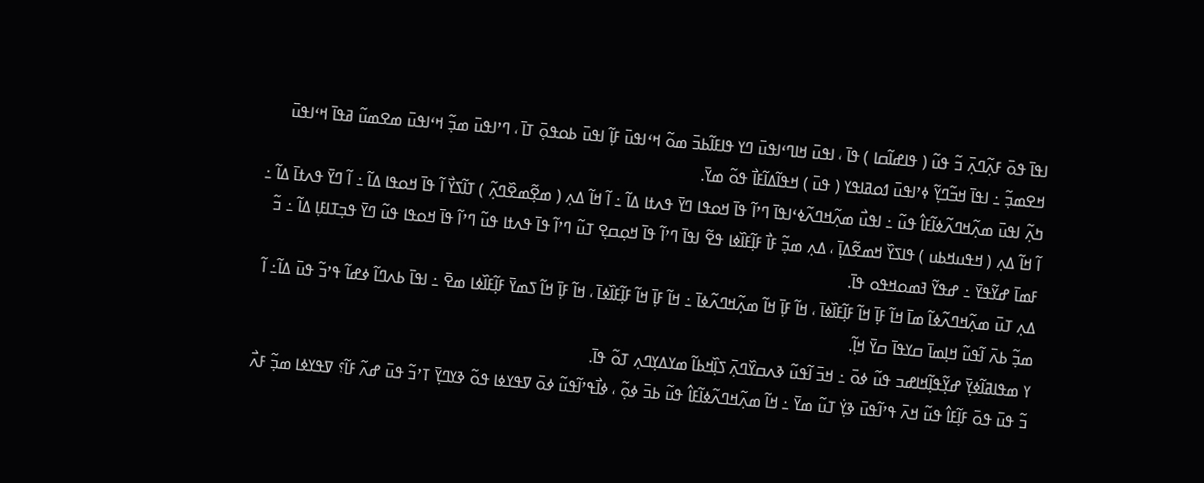ߊߟߊ߫ ߟߋ߫ ߓߍ߲߬ߣߍ߲߫ ߏ߬ ߟߎ߬ ( ߟߊߝߊ߬ߛߊ ) ߟߊ߫ ، ߊߟߎ߫ ߞߊߣߵߊߟߎ߫ ߣߌ ߟߊߓߊ߬ߕߏ߫ ߘߋ߬ ߞߵߊߟߎ߫ ߓߊ߲߬ ߊߟߎ߫ ߕߋߟߋ߲߫ ߠߊ߫ ، ߣߴߊߟߎ߫ ߘߏ߲߬ ߞߵߊߟߎ߫ ߘߐߘߎ߬ ߥߟߊ߫ ߞߵߊߟߎ߫ ߞߐߘߏ߲߬ ߸ ߊߟߊ߫ ߞߏ߬ߣߌ߲߬ ߦߴߊߟߎ߫ ߗߋߥߊߟߌ ( ߟߎ߫ ) ߞߟߊ߬ߡߊ߬ߓߊ߯ ߟߋ߬ ߘߌ߫.
ߤߍ߲߬ ߊߟߎ߫ ߘߍ߲߬ߞߣߍ߬ߦߊ߬ߓߊ߮ ߟߎ߬ ߸ ߊߟߎ߯ ߘߍ߲߬ߞߣߍ߬ߦߵߊߟߊ߫ ߣߴߊ߬ ߟߊ߫ ߞߋߟߊ ߣߌ߫ ߟߍߙߊ ߡߊ߬ ߸ ߊ߬ ߞߊ߬ ߡߍ߲ ( ߘߐ߲߬ߘߐ߰ߣߍ߲߬ ) ߠߊ߬ߖߌ߯ ߊ߬ ߟߊ߫ ߞߋߟߊ ߡߊ߬ ߸ ߊ߬ ߣߌ߫ ߟߍߙߊ߫ ߡߊ߬ ߸ ߊ߬ ߞߊ߬ ߡߍ߲ ( ߞߟߎߞߕߎ ) ߟߊߖߌ߰ ߞߘߐ߬ߡߊ߲߫ ، ߡߍ߲ ߘߏ߲߬ ߓߊ߯ ߓߊ߲߬ߓߊ߰ߦߊ ߟߐ߬ ߊߟߊ߫ ߣߴߊ߬ ߟߊ߫ ߞߋ߲ߛߐ߲ ߠߎ߬ ߣߴߊ߬ ߟߊ߫ ߟߍߙߊ ߟߎ߬ ߣߴߊ߬ ߟߊ߫ ߞߋߟߊ ߟߎ߬ ߣߌ߫ ߟߏ߲ߠߊߓߊ߲ ߡߊ߬ ߸ ߏ߬ ߓߘߊ߫ ߝߌ߬ߟߌ߫ ߸ ߝߟߌ߬ ߔߘߋߞߟߋ ߟߊ߫.
ߡߍ߲ ߠߎ߫ ߘߍ߲߬ߞߣߍ߬ߦߊ߬ ߘߊ߫ ߞߊ߬ ߓߊ߲߫ ߞߊ߬ ߓߊ߲߬ߓߊ߰ߦߊ߫ ، ߞߊ߬ ߓߊ߲߫ ߞߊ߬ ߘߍ߲߬ߞߣߍ߬ߦߊ߫ ߸ ߞߊ߬ ߓߊ߲߫ ߞߊ߬ ߓߊ߲߬ߓߊ߰ߦߊ߫ ، ߞߊ߬ ߓߊ߲߫ ߞߊ߬ ߖߘߌ߫ ߓߊ߲߬ߓߊ߰ߦߊ ߘߐ߫ ߸ ߊߟߊ߫ ߕߍߣߊ߬ ߦߝߊ߬ ߟߴߏ߬ ߟߎ߫ ߡߊ߬߸ ߊ߬ ߘߏ߲߬ ߕߍ߫ ߊ߬ߟߎ߬ ߞߊ߲ߘߊ߫ ߛߌߟߊ߫ ߛߌ߫ ߞߊ߲߬.
ߌ ߘߟߊߥߊ߬ߦߌ߲߫ ߝߌ߲߬ߟߊ߲߬ߞߊߝߏ ߟߎ߬ ߦߋ߫ ߸ ߞߏ߫ ߊ߬ߟߎ߬ ߢߍߛߌ߰ߣߍ߲߫ ߖߊ߲߰ߞߕߊ߬ ߘߌߡߌ߲ߣߍ߲ ߠߋ߬ ߟߊ߫.
ߏ߬ ߟߎ߫ ߟߋ߫ ߓߊ߲߬ߓߊ߮ ߟߎ߬ ߞߍ߫ ߟߴߊ߬ߟߎ߫ ߢߌ߲߭ ߠߎ߬ ߘߌ߫ ߸ ߞߊ߬ ߘߍ߲߬ߞߣߍ߬ߦߊ߬ߓߊ߮ ߟߎ߬ ߕߏ߫ ߦߋ߲߬ ، ߦߊ߯ߟߴߊ߬ߟߎ߬ ߦߋ߫ ߜߟߌߦߊ ߟߋ߬ ߢߌߣߌ߲߫ ߠߴߏ߬ ߟߎ߫ ߝߍ߬ ߓߊ߬؟ ߜߟߌߦߊ ߘߏ߲߬ ߓߍ߯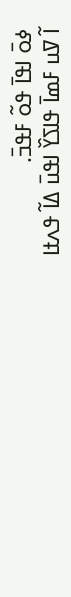ߦߋ߫ ߊߟߊ߫ ߟߋ߬ ߓߟߏ߫.
ߊ߬ ߜߎ ߓߘߊ߫ ߟߊߖߌ߰ ߊߟߎ߫ ߡߊ߬ ߟߍߙߊ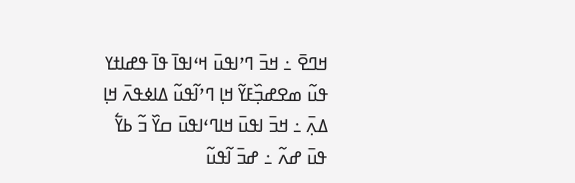ߞߣߐ߫ ߸ ߞߏ߫ ߣߴߊߟߎ߫ ߞߵߊߟߊ߫ ߟߊ߫ ߟߝߊߙߌ ߟߎ߬ ߘߐߝߏ߲߰ߓߌ߬ ߞߊ߲ ߣߴߊ߬ߟߎ߬ ߡߊߦߟߍ߫ ߞߊ߲ ߡߍ߲߫ ߸ ߞߏ߫ ߊߟߎ߫ ߞߊߣߵߊߟߎ߫ ߛߌ߰ ߏ߬ ߕߌ߱ ߟߎ߫ ߝߍ߬ ߸ ߝߏ߫ ߊ߬ߟߎ߬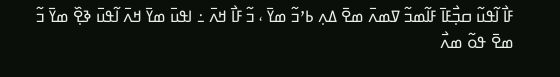ߓߊ߯ ߊ߬ߟߎ߬ ߛߏ߲߯ߓߊ߫ ߓߊ߬ߘߏ߬ ߜߘߍ߫ ߘߐ߫ ߡߍ߲ ߕߴߏ߬ ߘߌ߫ ، ߏ߬ ߓߊ߯ ߞߍ߫ ߸ ߊߟߎ߫ ߘߌ߫ ߞߍ߫ ߊ߬ߟߎ߫ ߢߐ߲߰ ߘߌ߫ ߏ߬ ߘߐ߫ ߟߋ߬ ߘߍ߯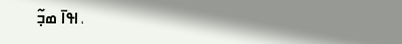، ߊߟߊ߫ ߘߏ߲߬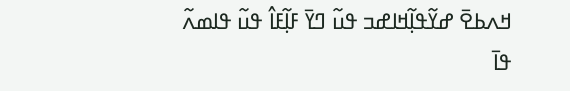ߞߍߕߐ߫ ߝߌ߬ߟߊ߲߬ߞߊߝߏ ߟߎ߬ ߣߌ߫ ߓߊ߲߬ߓߊ߮ ߟߎ߬ ߟߊߘߍ߬ ߟߊ߫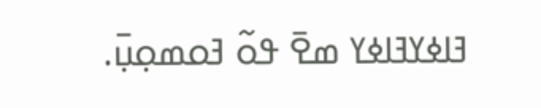ߔߊߦߌߔߊߦߌ ߘߐ߫ ߟߋ߬ ߔߋߘߋ߲ߎ߲߫.